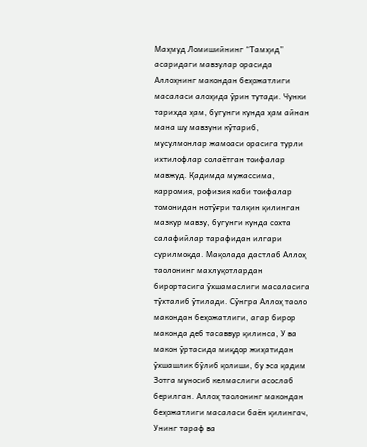Маҳмуд Ломишийнинг “Тамҳид” асаридаги мавзулар орасида Аллоҳнинг макондан беҳожатлиги масаласи алоҳида ўрин тутади. Чунки тарихда ҳам, бугунги кунда ҳам айнан мана шу мавзуни кўтариб, мусулмонлар жамоаси орасига турли ихтилофлар солаётган тоифалар мавжуд. Қадимда мужассима, карромия, рофизия каби тоифалар томонидан нотўғри талқин қилинган мазкур мавзу, бугунги кунда сохта салафийлар тарафидан илгари сурилмоқда. Мақолада дастлаб Аллоҳ таолонинг махлуқотлардан бирортасига ўхшамаслиги масаласига тўхталиб ўтилади. Сўнгра Аллоҳ таоло макондан беҳожатлиги, агар бирор маконда деб тасаввур қилинса, У ва макон ўртасида миқдор жиҳатидан ўхшашлик бўлиб қолиши, бу эса қадим Зотга муносиб келмаслиги асослаб берилган. Аллоҳ таолонинг макондан беҳожатлиги масаласи баён қилингач, Унинг тараф ва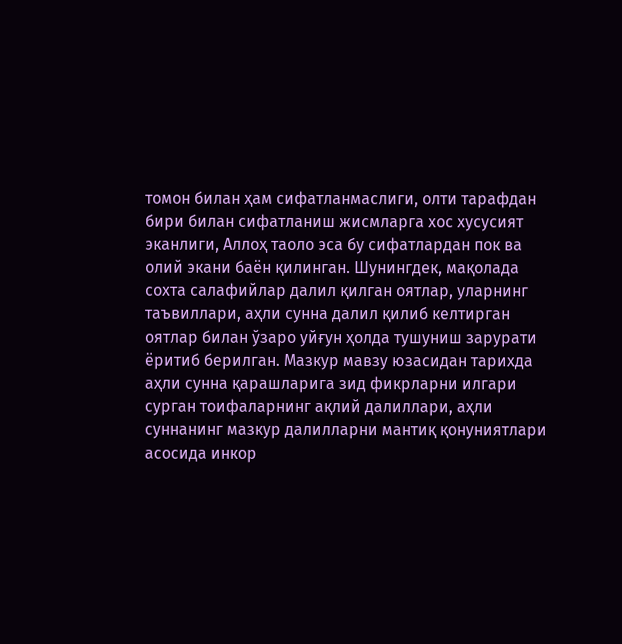томон билан ҳам сифатланмаслиги, олти тарафдан бири билан сифатланиш жисмларга хос хусусият эканлиги, Аллоҳ таоло эса бу сифатлардан пок ва олий экани баён қилинган. Шунингдек, мақолада сохта салафийлар далил қилган оятлар, уларнинг таъвиллари, аҳли сунна далил қилиб келтирган оятлар билан ўзаро уйғун ҳолда тушуниш зарурати ёритиб берилган. Мазкур мавзу юзасидан тарихда аҳли сунна қарашларига зид фикрларни илгари сурган тоифаларнинг ақлий далиллари, аҳли суннанинг мазкур далилларни мантиқ қонуниятлари асосида инкор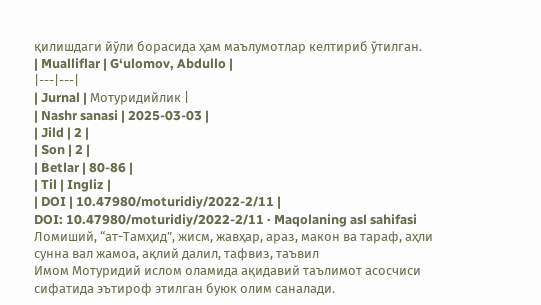қилишдаги йўли борасида ҳам маълумотлар келтириб ўтилган.
| Mualliflar | G‘ulomov, Abdullo |
|---|---|
| Jurnal | Мотуридийлик |
| Nashr sanasi | 2025-03-03 |
| Jild | 2 |
| Son | 2 |
| Betlar | 80-86 |
| Til | Ingliz |
| DOI | 10.47980/moturidiy/2022-2/11 |
DOI: 10.47980/moturidiy/2022-2/11 · Maqolaning asl sahifasi
Ломиший, “ат-Тамҳид”, жисм, жавҳар, араз, макон ва тараф, аҳли сунна вал жамоа, ақлий далил, тафвиз, таъвил
Имом Мотуридий ислом оламида ақидавий таълимот асосчиси сифатида эътироф этилган буюк олим саналади.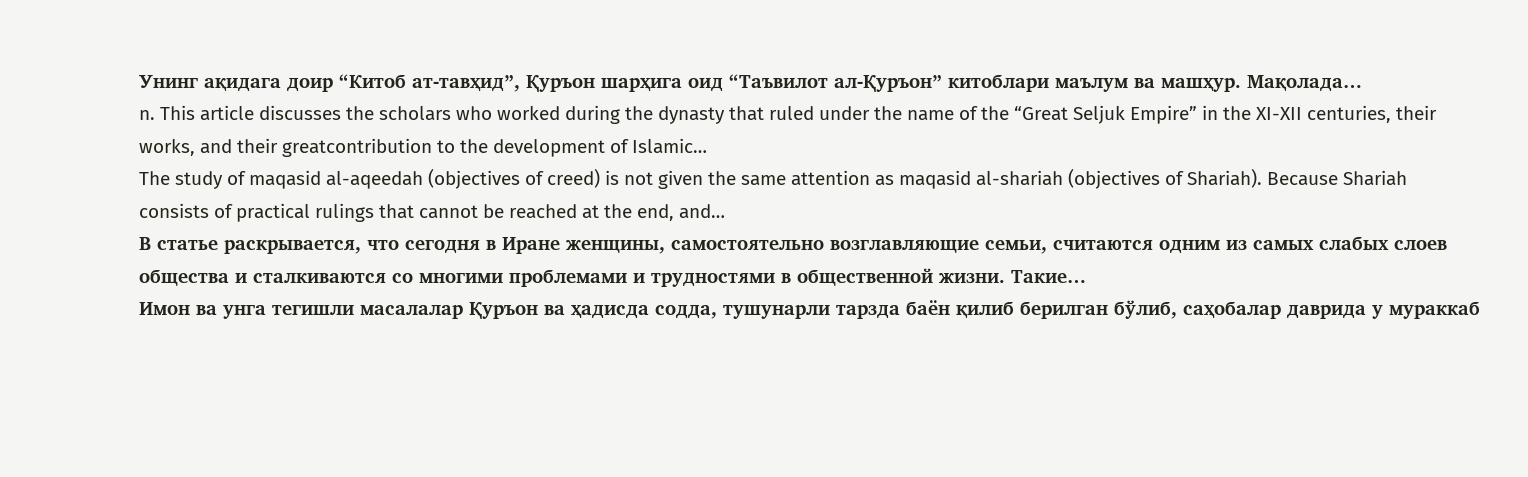Унинг ақидага доир “Китоб ат-тавҳид”, Қуръон шарҳига оид “Таъвилот ал-Қуръон” китоблари маълум ва машҳур. Мақолада…
n. This article discusses the scholars who worked during the dynasty that ruled under the name of the “Great Seljuk Empire” in the XI-XII centuries, their works, and their greatcontribution to the development of Islamic…
The study of maqasid al-aqeedah (objectives of creed) is not given the same attention as maqasid al-shariah (objectives of Shariah). Because Shariah consists of practical rulings that cannot be reached at the end, and…
В статье раскрывается, что сегодня в Иране женщины, самостоятельно возглавляющие семьи, считаются одним из самых слабых слоев общества и сталкиваются со многими проблемами и трудностями в общественной жизни. Такие…
Имон ва унга тегишли масалалар Қуръон ва ҳадисда содда, тушунарли тарзда баён қилиб берилган бўлиб, саҳобалар даврида у мураккаб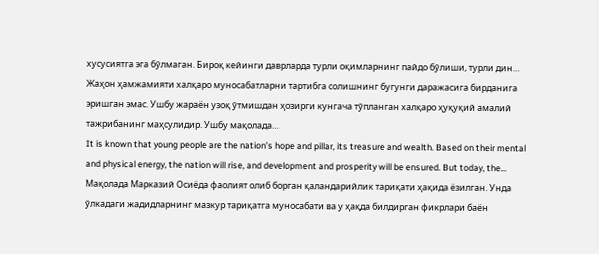хусусиятга эга бўлмаган. Бироқ кейинги даврларда турли оқимларнинг пайдо бўлиши, турли дин…
Жаҳон ҳамжамияти халқаро муносабатларни тартибга солишнинг бугунги даражасига бирданига эришган эмас. Ушбу жараён узоқ ўтмишдан ҳозирги кунгача тўпланган халқаро ҳуқуқий амалий тажрибанинг маҳсулидир. Ушбу мақолада…
It is known that young people are the nation’s hope and pillar, its treasure and wealth. Based on their mental and physical energy, the nation will rise, and development and prosperity will be ensured. But today, the…
Мақолада Марказий Осиёда фаолият олиб борган қаландарийлик тариқати ҳақида ёзилган. Унда ўлкадаги жадидларнинг мазкур тариқатга муносабати ва у ҳақда билдирган фикрлари баён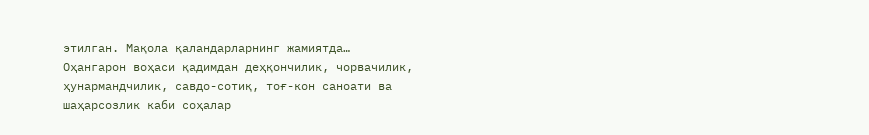этилган. Мақола қаландарларнинг жамиятда…
Оҳангарон воҳаси қадимдан деҳқончилик, чорвачилик, ҳунармандчилик, савдо-сотиқ, тоғ-кон саноати ва шаҳарсозлик каби соҳалар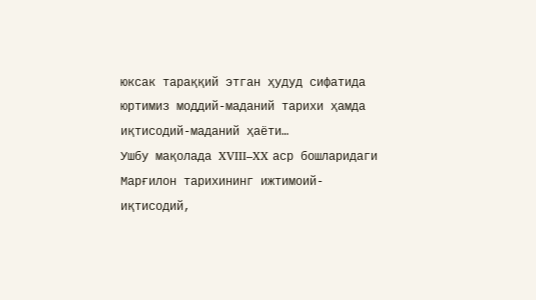юксак тараққий этган ҳудуд сифатида юртимиз моддий-маданий тарихи ҳамда иқтисодий-маданий ҳаёти…
Ушбу мақолада XVIII–XX аср бошларидаги Марғилон тарихининг ижтимоий-иқтисодий,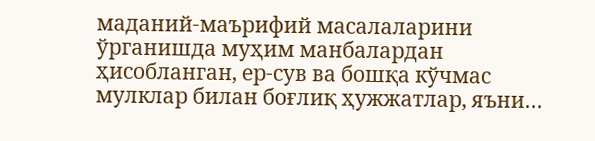маданий-маърифий масалаларини ўрганишда муҳим манбалардан ҳисобланган, ер-сув ва бошқа кўчмас мулклар билан боғлиқ ҳужжатлар, яъни…